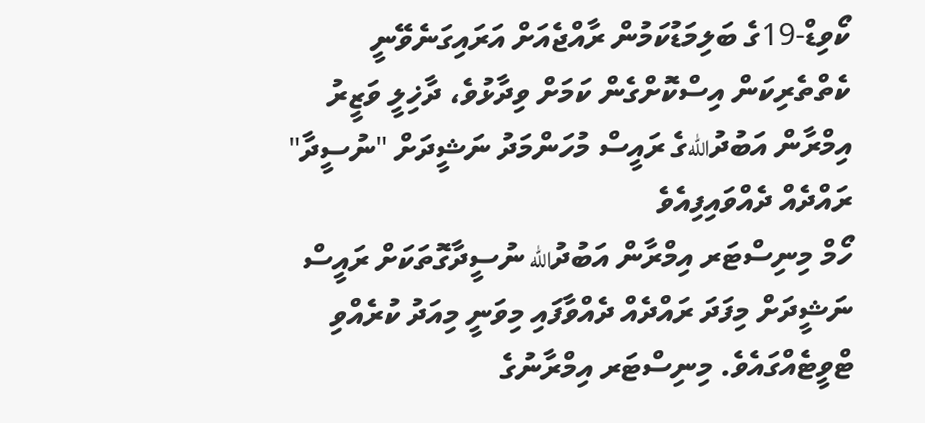ކޯވިޑް-19ގެ ބަލިމަޑުކަމުން ރާއްޖެއަށް އަރައިގަނެވޭނީ ކެތްތެރިކަން އިސްކޮށްގެން ކަމަށް ވިދާޅުވެ، ދާޚިލީ ވަޒީރު އިމްރާން އަބުދުاللهގެ ރައީސް މުހަންމަދު ނަޝީދަށް "ނުސީދާ" ރައްދެއް ދެއްވައިފިއެވެ
ހޯމް މިނިސްޓަރ އިމްރާން އަބުދުالله ނުސީދާގޮތަކަށް ރައީސް ނަޝީދަށް މިފަދަ ރައްދެއް ދެއްވާފައި މިވަނީ މިއަދު ކުރެއްވި ޓްވީޓެއްގައެވެ. މިނިސްޓަރ އިމްރާނުގެ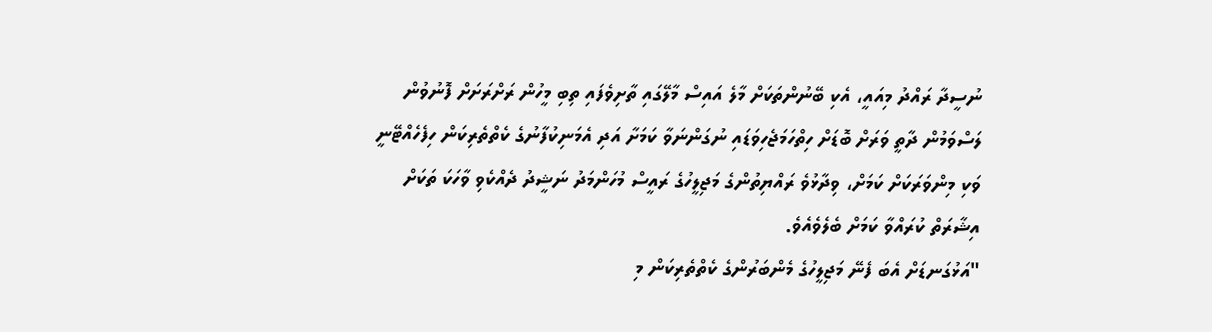ނުސީދާ ރައްދު މިއައީ، އެކި ބޭނުންތަކަށް މާލެ އައިސް މާލޭގައި ތާށިވެފައި ތިބި މީހުން ރަށްރަށަށް ފޮނުވުން ލަސްވަމުން ދާތީ ވަރަށް ބޮޑަށް ހިތްހަމަޖެހިވަޑައި ނުގަންނަވާ ކަމަށާ އަދި އެމަނިކުފާނުގެ ކެތްތެރިކަން ހިފެހެއްޓޭނީ ވަކި މިންވަރަކަށް ކަމަށް، ވިދާޅުވެ ރައްޔިތުންގެ މަޖިލީހުގެ ރައީސް މުހަންމަދު ނަޝީދު ދެއްކެވި ވާހަކަ ތަކަށް އިޝާރަތް ކުރައްވާ ކަމަށް ބެލެވެއެވެ.
"އަޅުގަނޑަށް އެބަ ފެނޭ މަޖިލީހުގެ މެންބަރުންގެ ކެތްތެރިކަން މި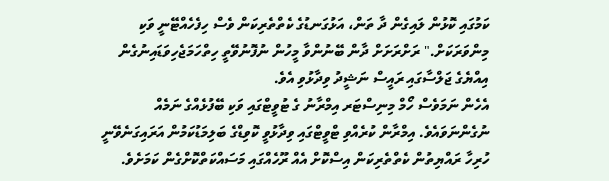ކަމުގައި ކޮޅުން ލައިގެން ދާ ތަން، އަޅުގަނޑުގެ ކެތްތެރިކަން ވެސް ހިފެހެއްޓޭނީ ވަކި މިންވަރަކަށް." ރަށްރަށަށް ދާން ބޭނުންވާ މީހުން ނުފޮނުވޭތީ ހިތްހަމަޖެހިވަޑައިނުގެން އިއްޔެގެ ޖަލްސާގައި ރައީސް ނަޝީދު ވިދާޅުވި އެވެ.
އެހެން ނަމަވެސް ހޯމް މިނިސްޓަރ އިމްރާނު ގެ ޓުވީޓްގައި ވަކި ބޭފުޅެއްގެ ނަމެއް ނުގެންނަވައެވެ. އިމްރާން ކުރެއްވި ޓްވީޓްގައި ވިދާޅުވީ ކޮވިޑްގެ ބަލިމަޑުކަމުން އަރައިގަނެވޭނީ ހުރިހާ ރައްޔިތުން ކެތްތެރިކަން އިސްކޮށް އެއް ރޫހެއްގައި މަސައްކަތްކޮށްގެން ކަމަށެވެ.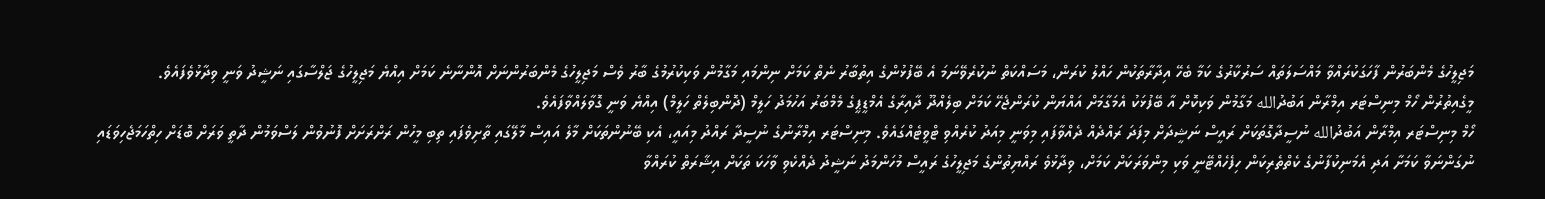މަޖިލީހުގެ މެންބަރުން ފާހަގަކުރައްވާ މައްސަލަތައް ސަރުކާރުގެ ކަމާ ބެހޭ އިދާރާތަކުން ހައްލު ކުރަން، މަސައްކަތް ނުކުރެވޭނަމަ އެ ބޭފުޅުންގެ އިތުބާރު ނެތް ކަމަށް ނިންމައި މަގާމުން ވަކިކުރުމުގެ ބާރު ވެސް މަޖިލީހުގެ މެންބަރުންނަށް އޮންނާނެ ކަމަށް އިއްޔެ މަޖިލީހުގެ ޖަލްސާގައި ނަޝީދު ވަނީ ވިދާޅުވެފައެވެ.
މީގެއިތުރުން ހޯމް މިނިސްޓަރ އިމްރާން އަބުދުالله މަގާމުން ވަކިކޮށް އާ ބޭފުޅަކު އެމަގާމަށް އައްޔަން ކުރަންޖެހޭ ކަމަށް ބިލެއްދޫ ދާއިރާގެ އެމްޑީޕީގެ މެމްބަރު އަހުމަދު ހަލީމް (ދޮންބިލެތް ހަލީމް) އިއްޔެ ވަނީ ގޮވާލައްވާފައެވެ.
ހޯމް މިނިސްޓަރ އިމްރާން އަބުދުالله ނުސީދާގޮތަކަށް ރައީސް ނަޝީދަށް މިފަދަ ރައްދެއް ދެއްވާފައި މިވަނީ މިއަދު ކުރެއްވި ޓްވީޓެއްގައެވެ. މިނިސްޓަރ އިމްރާނުގެ ނުސީދާ ރައްދު މިއައީ، އެކި ބޭނުންތަކަށް މާލެ އައިސް މާލޭގައި ތާށިވެފައި ތިބި މީހުން ރަށްރަށަށް ފޮނުވުން ލަސްވަމުން ދާތީ ވަރަށް ބޮޑަށް ހިތްހަމަޖެހިވަޑައި ނުގަންނަވާ ކަމަށާ އަދި އެމަނިކުފާނުގެ ކެތްތެރިކަން ހިފެހެއްޓޭނީ ވަކި މިންވަރަކަށް ކަމަށް، ވިދާޅުވެ ރައްޔިތުންގެ މަޖިލީހުގެ ރައީސް މުހަންމަދު ނަޝީދު ދެއްކެވި ވާހަކަ ތަކަށް އިޝާރަތް ކުރައްވާ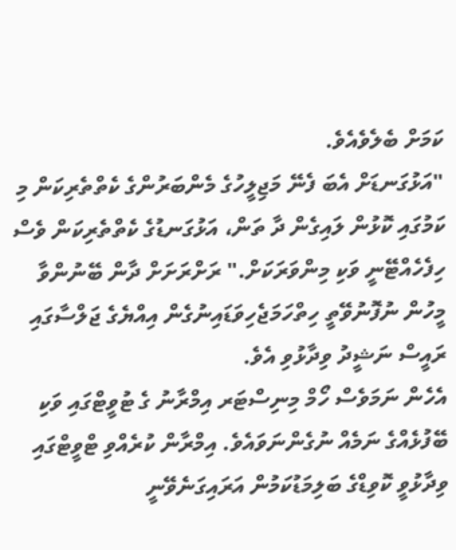ކަމަށް ބެލެވެއެވެ.
"އަޅުގަނޑަށް އެބަ ފެނޭ މަޖިލީހުގެ މެންބަރުންގެ ކެތްތެރިކަން މި ކަމުގައި ކޮޅުން ލައިގެން ދާ ތަން، އަޅުގަނޑުގެ ކެތްތެރިކަން ވެސް ހިފެހެއްޓޭނީ ވަކި މިންވަރަކަށް." ރަށްރަށަށް ދާން ބޭނުންވާ މީހުން ނުފޮނުވޭތީ ހިތްހަމަޖެހިވަޑައިނުގެން އިއްޔެގެ ޖަލްސާގައި ރައީސް ނަޝީދު ވިދާޅުވި އެވެ.
އެހެން ނަމަވެސް ހޯމް މިނިސްޓަރ އިމްރާނު ގެ ޓުވީޓްގައި ވަކި ބޭފުޅެއްގެ ނަމެއް ނުގެންނަވައެވެ. އިމްރާން ކުރެއްވި ޓްވީޓްގައި ވިދާޅުވީ ކޮވިޑްގެ ބަލިމަޑުކަމުން އަރައިގަނެވޭނީ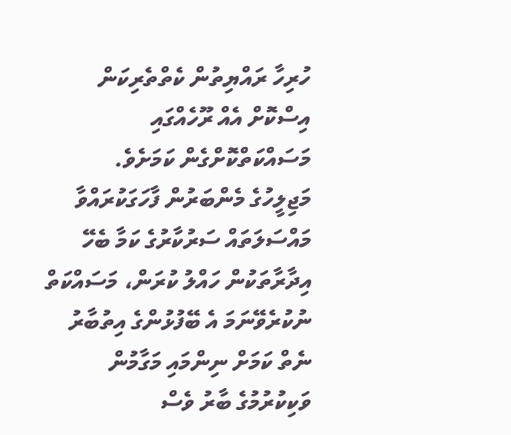ހުރިހާ ރައްޔިތުން ކެތްތެރިކަން އިސްކޮށް އެއް ރޫހެއްގައި މަސައްކަތްކޮށްގެން ކަމަށެވެ.
މަޖިލީހުގެ މެންބަރުން ފާހަގަކުރައްވާ މައްސަލަތައް ސަރުކާރުގެ ކަމާ ބެހޭ އިދާރާތަކުން ހައްލު ކުރަން، މަސައްކަތް ނުކުރެވޭނަމަ އެ ބޭފުޅުންގެ އިތުބާރު ނެތް ކަމަށް ނިންމައި މަގާމުން ވަކިކުރުމުގެ ބާރު ވެސް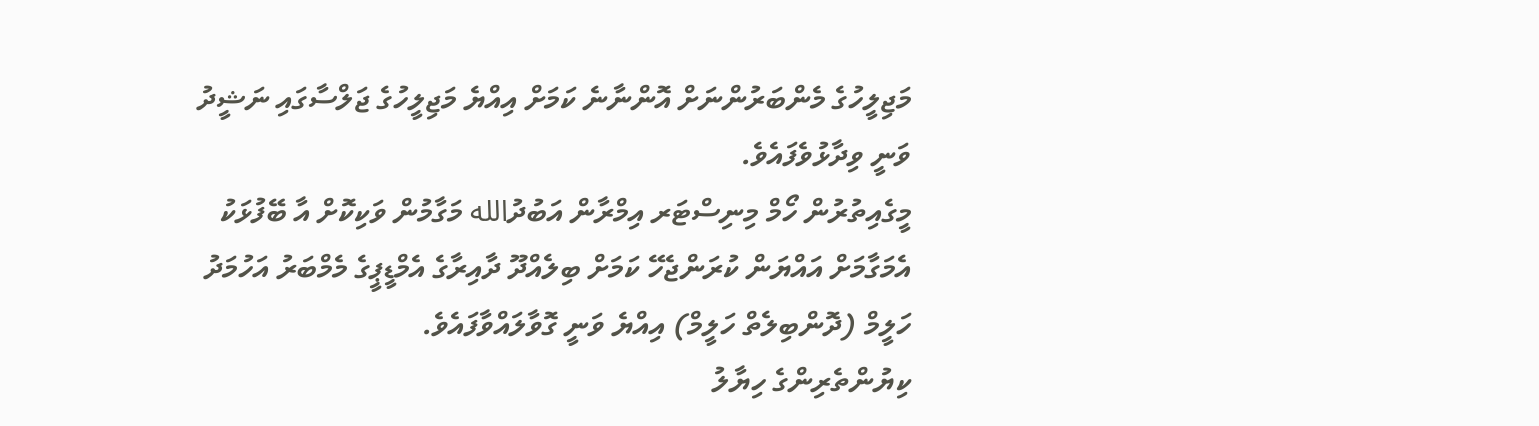މަޖިލީހުގެ މެންބަރުންނަށް އޮންނާނެ ކަމަށް އިއްޔެ މަޖިލީހުގެ ޖަލްސާގައި ނަޝީދު ވަނީ ވިދާޅުވެފައެވެ.
މީގެއިތުރުން ހޯމް މިނިސްޓަރ އިމްރާން އަބުދުالله މަގާމުން ވަކިކޮށް އާ ބޭފުޅަކު އެމަގާމަށް އައްޔަން ކުރަންޖެހޭ ކަމަށް ބިލެއްދޫ ދާއިރާގެ އެމްޑީޕީގެ މެމްބަރު އަހުމަދު ހަލީމް (ދޮންބިލެތް ހަލީމް) އިއްޔެ ވަނީ ގޮވާލައްވާފައެވެ.
ކިޔުންތެރިންގެ ހިޔާލު